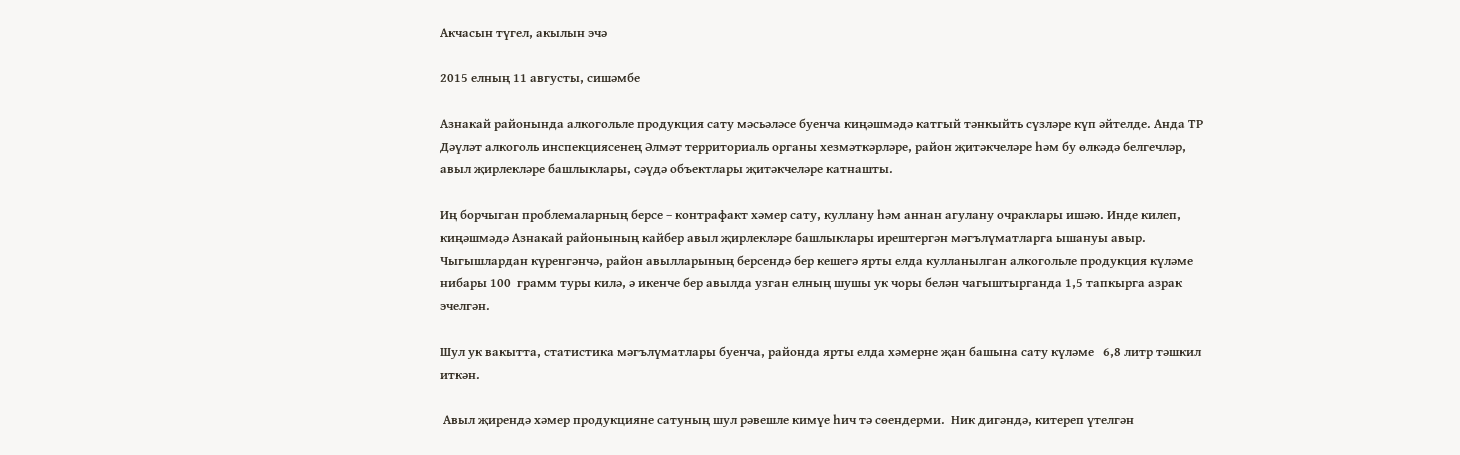Акчасын түгел, акылын эчә

2015 елның 11 августы, сишәмбе

Азнакай районында алкогольле продукция сату мәсьәләсе буенча киңәшмәдә катгый тәнкыйть сүзләре күп әйтелде. Анда ТР Дәүләт алкоголь инспекциясенең Әлмәт территориаль органы хезмәткәрләре, район җитәкчеләре һәм бу өлкәдә белгечләр, авыл җирлекләре башлыклары, сәүдә объектлары җитәкчеләре катнашты.

Иң борчыган проблемаларның берсе – контрафакт хәмер сату, куллану һәм аннан агулану очраклары ишәю. Инде килеп, киңәшмәдә Азнакай районының кайбер авыл җирлекләре башлыклары ирештергән мәгълүматларга ышануы авыр. Чыгышлардан күренгәнчә, район авылларының берсендә бер кешегә ярты елда кулланылган алкогольле продукция күләме нибары 100  грамм туры килә, ә икенче бер авылда узган елның шушы ук чоры белән чагыштырганда 1,5 тапкырга азрак эчелгән.

Шул ук вакытта, статистика мәгълүматлары буенча, районда ярты елда хәмерне җан башына сату күләме   6,8 литр тәшкил иткән.

 Авыл җирендә хәмер продукцияне сатуның шул рәвешле кимүе һич тә сөендерми.  Ник дигәндә, китереп үтелгән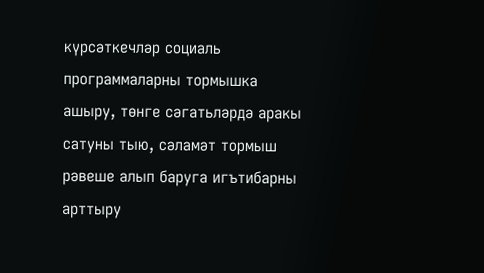күрсәткечләр социаль программаларны тормышка ашыру, төнге сәгатьләрдә аракы сатуны тыю, сәламәт тормыш рәвеше алып баруга игътибарны арттыру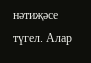нәтиҗәсе  түгел. Алар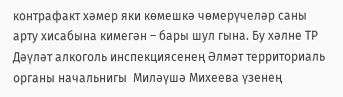контрафакт хәмер яки көмешкә чөмерүчеләр саны арту хисабына кимегән – бары шул гына. Бу хәлне ТР Дәүләт алкоголь инспекциясенең Әлмәт территориаль органы начальнигы  Миләүшә Михеева үзенең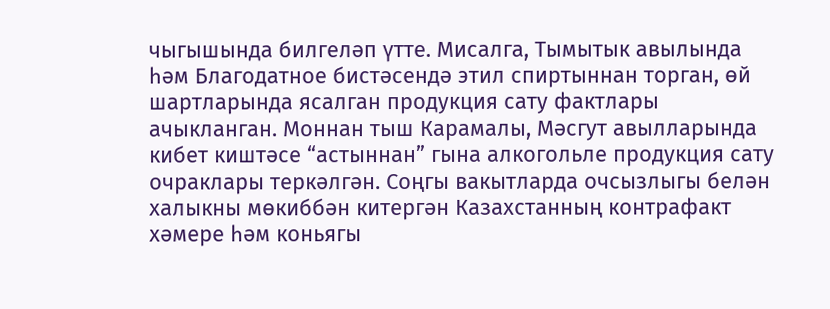чыгышында билгеләп үтте. Мисалга, Тымытык авылында һәм Благодатное бистәсендә этил спиртыннан торган, өй шартларында ясалган продукция сату фактлары ачыкланган. Моннан тыш Карамалы, Мәсгут авылларында кибет киштәсе “астыннан” гына алкогольле продукция сату очраклары теркәлгән. Соңгы вакытларда очсызлыгы белән халыкны мөкиббән китергән Казахстанның контрафакт хәмере һәм коньягы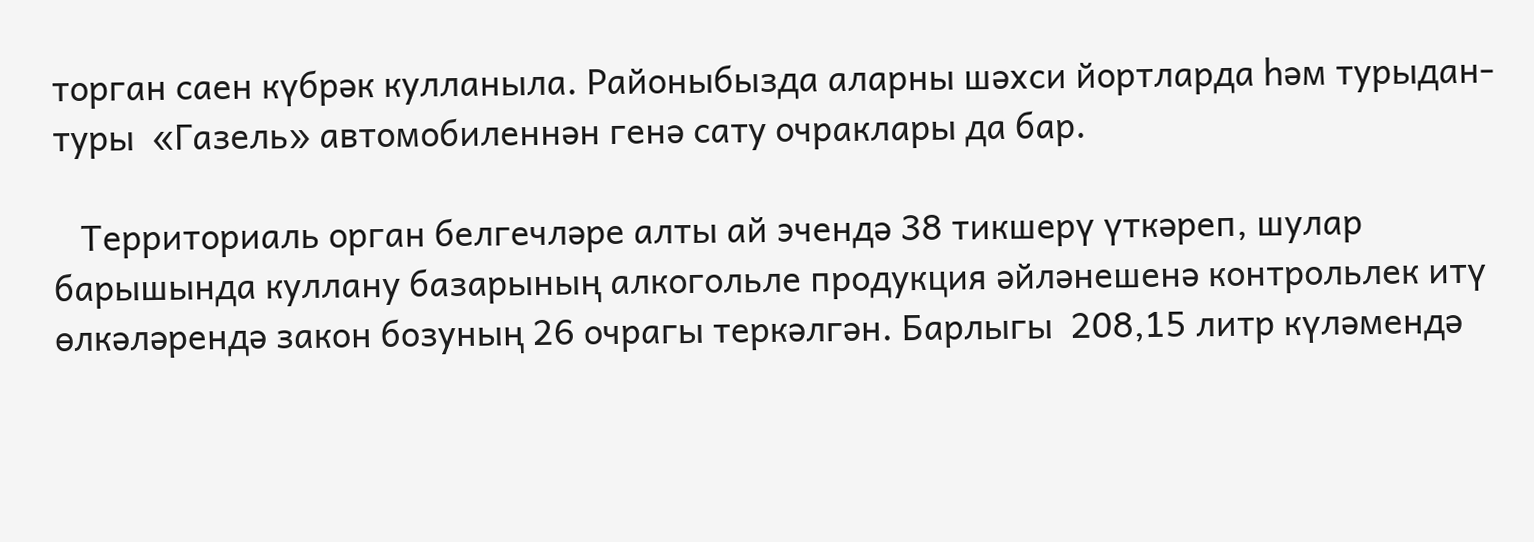торган саен күбрәк кулланыла. Районыбызда аларны шәхси йортларда һәм турыдан-туры  «Газель» автомобиленнән генә сату очраклары да бар.

   Территориаль орган белгечләре алты ай эчендә 38 тикшерү үткәреп, шулар барышында куллану базарының алкогольле продукция әйләнешенә контрольлек итү өлкәләрендә закон бозуның 26 очрагы теркәлгән. Барлыгы  208,15 литр күләмендә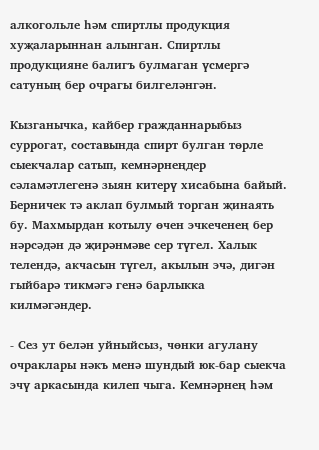алкогольле һәм спиртлы продукция хуҗаларыннан алынган. Спиртлы продукцияне балигъ булмаган үсмергә сатуның бер очрагы билгеләнгән.

Кызганычка, кайбер гражданнарыбыз суррогат, составында спирт булган төрле сыекчалар сатып, кемнәрнеңдер сәламәтлегенә зыян китерү хисабына байый. Берничек тә аклап булмый торган җинаять бу. Махмырдан котылу өчен эчкеченең бер нәрсәдән дә җирәнмәве сер түгел. Халык телендә, акчасын түгел, акылын эчә, дигән гыйбарә тикмәгә генә барлыкка килмәгәндер.

- Сез ут белән уйныйсыз, чөнки агулану очраклары нәкъ менә шундый юк-бар сыекча эчү аркасында килеп чыга. Кемнәрнең һәм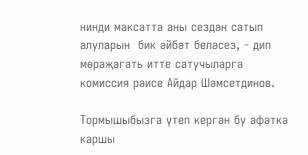нинди максатта аны сездән сатып алуларын  бик әйбәт беләсез, - дип мөрәҗәгать итте сатучыларга комиссия рәисе Айдар Шәмсетдинов.

Тормышыбызга үтеп кергән бу афәткә каршы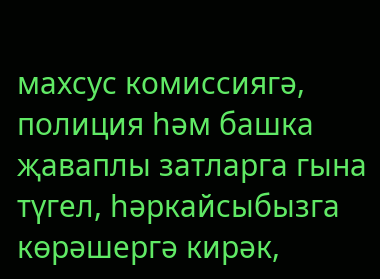махсус комиссиягә, полиция һәм башка җаваплы затларга гына түгел, һәркайсыбызга көрәшергә кирәк,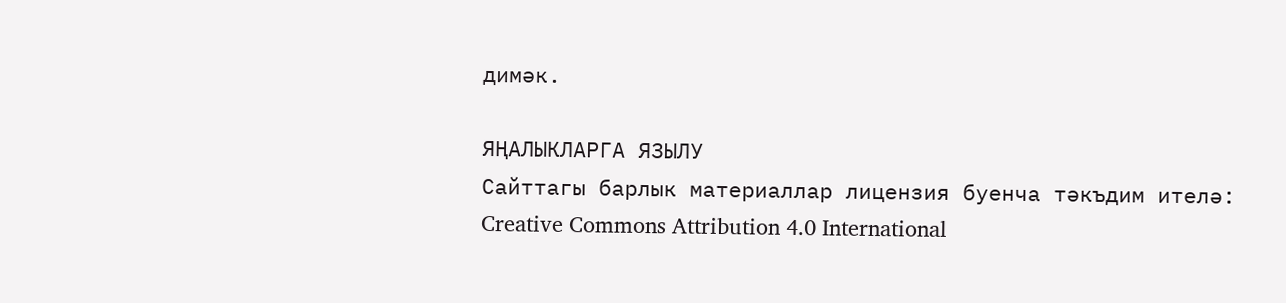димәк.

ЯҢАЛЫКЛАРГА ЯЗЫЛУ
Сайттагы барлык материаллар лицензия буенча тәкъдим ителә:
Creative Commons Attribution 4.0 International